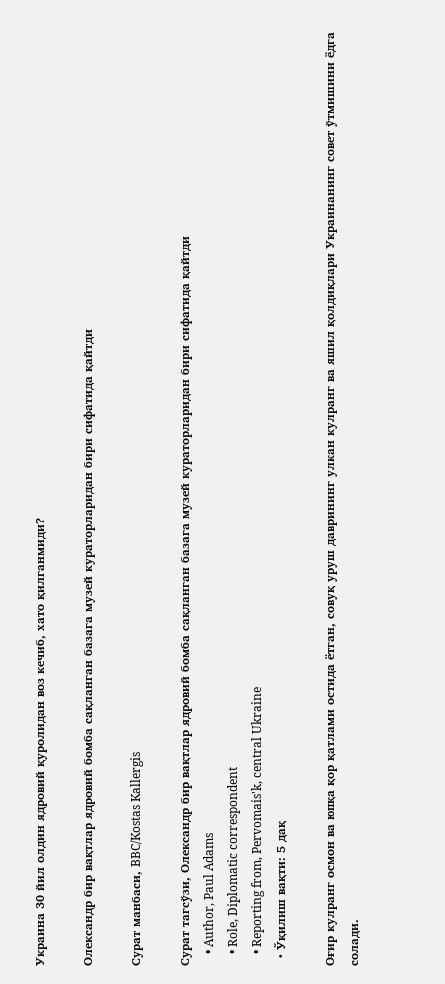Украина 30 йил олдин ядровий қуролидан воз кечиб, хато қилганмиди?

Олександр бир вақтлар ядровий бомба сақланган базага музей кураторларидан бири сифатида қайтди

Сурат манбаси, BBC/Kostas Kallergis

Сурат тагсўзи, Олександр бир вақтлар ядровий бомба сақланган базага музей кураторларидан бири сифатида қайтди
    • Author, Paul Adams
    • Role, Diplomatic correspondent
    • Reporting from, Pervomais'k, central Ukraine
  • Ўқилиш вақти: 5 дақ

Оғир кулранг осмон ва юпқа қор қатлами остида ётган, совуқ уруш даврининг улкан кулранг ва яшил қолдиқлари Украинанинг совет ўтмишини ёдга солади.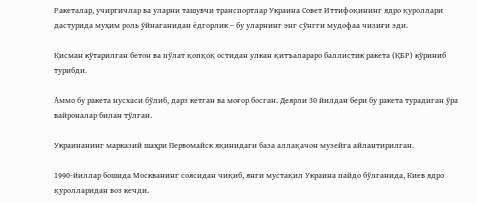Ракеталар, учиргичлар ва уларни ташувчи транспортлар Украина Совет Иттифоқининг ядро қуроллари дастурида муҳим роль ўйнаганидан ёдгорлик – бу уларнинг энг сўнгги мудофаа чизиғи эди.

Қисман кўтарилган бетон ва пўлат қопқоқ остидан улкан қитъалараро баллистик ракета (ҚБР) кўриниб турибди.

Аммо бу ракета нусхаси бўлиб, дарз кетган ва моғор босган. Деярли 30 йилдан бери бу ракета турадиган ўра вайроналар билан тўлган.

Украинанинг марказий шаҳри Первомайск яқинидаги база аллақачон музейга айлантирилган.

1990-йиллар бошида Москванинг соясидан чиқиб, янги мустақил Украина пайдо бўлганида, Киев ядро қуролларидан воз кечди.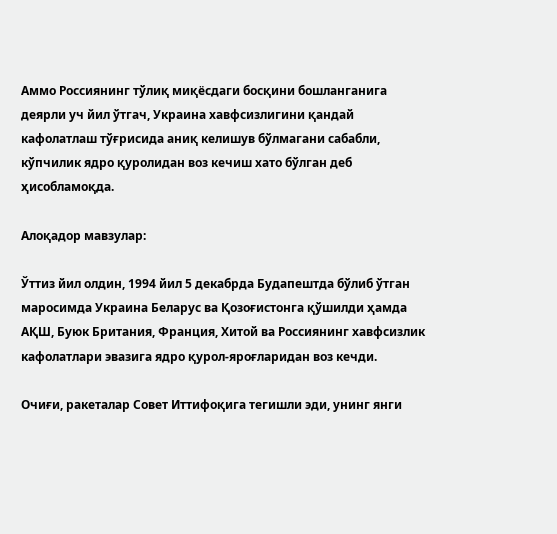Аммо Россиянинг тўлиқ миқёсдаги босқини бошланганига деярли уч йил ўтгач, Украина хавфсизлигини қандай кафолатлаш тўғрисида аниқ келишув бўлмагани сабабли, кўпчилик ядро қуролидан воз кечиш хато бўлган деб ҳисобламоқда.

Алоқадор мавзулар:

Ўттиз йил олдин, 1994 йил 5 декабрда Будапештда бўлиб ўтган маросимда Украина Беларус ва Қозоғистонга қўшилди ҳамда АҚШ, Буюк Британия, Франция, Хитой ва Россиянинг хавфсизлик кафолатлари эвазига ядро қурол-яроғларидан воз кечди.

Очиғи, ракеталар Совет Иттифоқига тегишли эди, унинг янги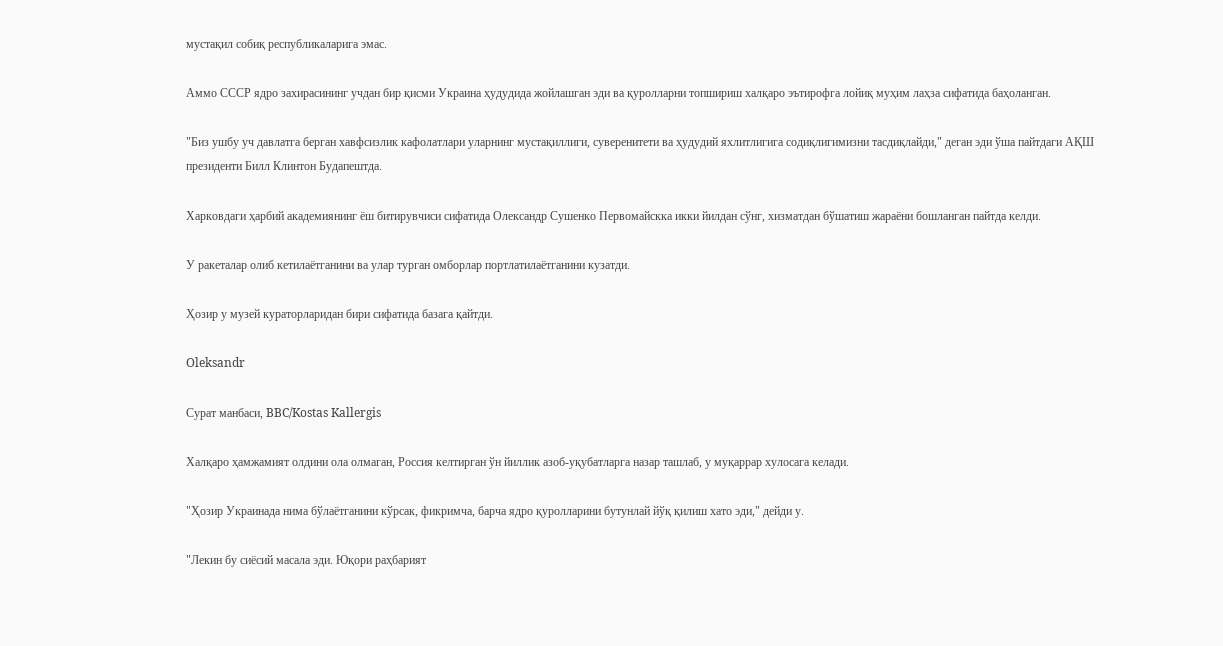мустақил собиқ республикаларига эмас.

Аммо СССР ядро захирасининг учдан бир қисми Украина ҳудудида жойлашган эди ва қуролларни топшириш халқаро эътирофга лойиқ муҳим лаҳза сифатида баҳоланган.

"Биз ушбу уч давлатга берган хавфсизлик кафолатлари уларнинг мустақиллиги, суверенитети ва ҳудудий яхлитлигига содиқлигимизни тасдиқлайди," деган эди ўша пайтдаги АҚШ президенти Билл Клинтон Будапештда.

Харковдаги ҳарбий академиянинг ёш битирувчиси сифатида Олександр Сушенко Первомайскка икки йилдан сўнг, хизматдан бўшатиш жараёни бошланган пайтда келди.

У ракеталар олиб кетилаётганини ва улар турган омборлар портлатилаётганини кузатди.

Ҳозир у музей кураторларидан бири сифатида базага қайтди.

Oleksandr

Сурат манбаси, BBC/Kostas Kallergis

Халқаро ҳамжамият олдини ола олмаган, Россия келтирган ўн йиллик азоб-уқубатларга назар ташлаб, у муқаррар хулосага келади.

"Ҳозир Украинада нима бўлаётганини кўрсак, фикримча, барча ядро қуролларини бутунлай йўқ қилиш хато эди," дейди у.

"Лекин бу сиёсий масала эди. Юқори раҳбарият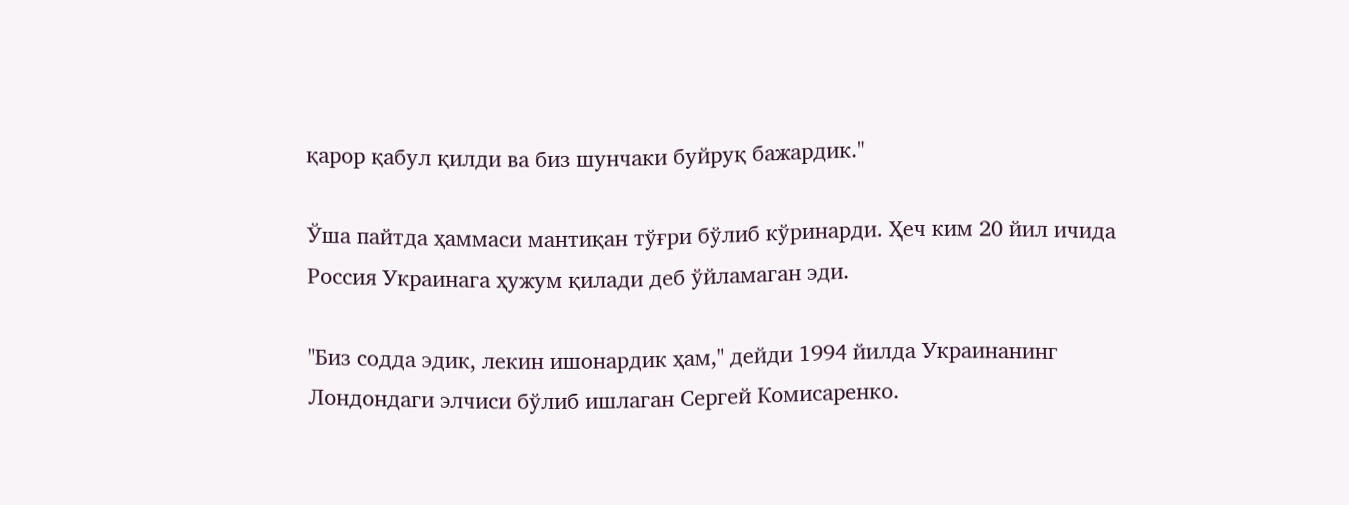қарор қабул қилди ва биз шунчаки буйруқ бажардик."

Ўша пайтда ҳаммаси мантиқан тўғри бўлиб кўринарди. Ҳеч ким 20 йил ичида Россия Украинага ҳужум қилади деб ўйламаган эди.

"Биз содда эдик, лекин ишонардик ҳам," дейди 1994 йилда Украинанинг Лондондаги элчиси бўлиб ишлаган Сергей Комисаренко.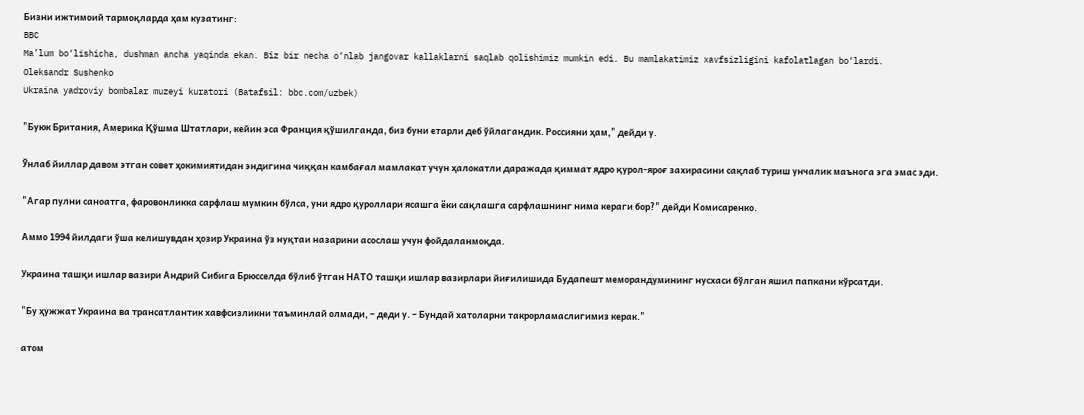Бизни ижтимоий тармоқларда ҳам кузатинг:
BBC
Ma’lum bo‘lishicha, dushman ancha yaqinda ekan. Biz bir necha o‘nlab jangovar kallaklarni saqlab qolishimiz mumkin edi. Bu mamlakatimiz xavfsizligini kafolatlagan bo‘lardi.
Oleksandr Sushenko
Ukraina yadroviy bombalar muzeyi kuratori (Batafsil: bbc.com/uzbek)

"Буюк Британия, Америка Қўшма Штатлари, кейин эса Франция қўшилганда, биз буни етарли деб ўйлагандик. Россияни ҳам," дейди у.

Ўнлаб йиллар давом этган совет ҳокимиятидан эндигина чиққан камбағал мамлакат учун ҳалокатли даражада қиммат ядро қурол-яроғ захирасини сақлаб туриш унчалик маънога эга эмас эди.

"Агар пулни саноатга, фаровонликка сарфлаш мумкин бўлса, уни ядро қуроллари ясашга ёки сақлашга сарфлашнинг нима кераги бор?" дейди Комисаренко.

Аммо 1994 йилдаги ўша келишувдан ҳозир Украина ўз нуқтаи назарини асослаш учун фойдаланмоқда.

Украина ташқи ишлар вазири Андрий Сибига Брюсселда бўлиб ўтган НАТО ташқи ишлар вазирлари йиғилишида Будапешт меморандумининг нусхаси бўлган яшил папкани кўрсатди.

"Бу ҳужжат Украина ва трансатлантик хавфсизликни таъминлай олмади, – деди у. – Бундай хатоларни такрорламаслигимиз керак."

атом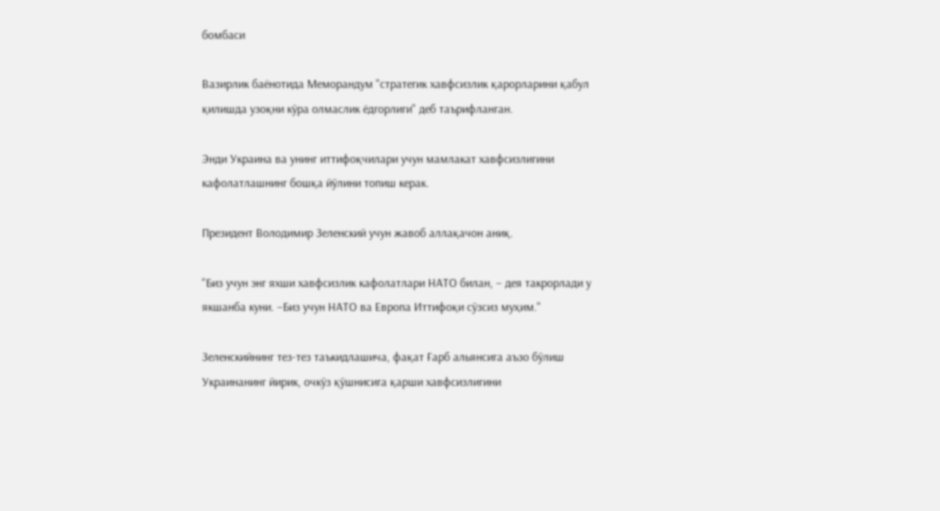бомбаси

Вазирлик баёнотида Меморандум "стратегик хавфсизлик қарорларини қабул қилишда узоқни кўра олмаслик ёдгорлиги" деб таърифланган.

Энди Украина ва унинг иттифоқчилари учун мамлакат хавфсизлигини кафолатлашнинг бошқа йўлини топиш керак.

Президент Володимир Зеленский учун жавоб аллақачон аниқ.

"Биз учун энг яхши хавфсизлик кафолатлари НАТО билан, – дея такрорлади у якшанба куни. –Биз учун НАТО ва Европа Иттифоқи сўзсиз муҳим."

Зеленскийнинг тез-тез таъкидлашича, фақат Ғарб альянсига аъзо бўлиш Украинанинг йирик, очкўз қўшнисига қарши хавфсизлигини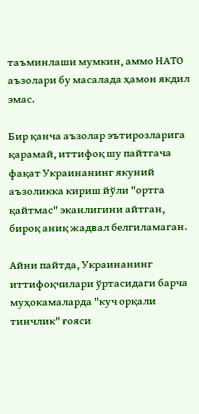таъминлаши мумкин, аммо НАТО аъзолари бу масалада ҳамон якдил эмас.

Бир қанча аъзолар эътирозларига қарамай, иттифоқ шу пайтгача фақат Украинанинг якуний аъзоликка кириш йўли "ортга қайтмас" эканлигини айтган, бироқ аниқ жадвал белгиламаган.

Айни пайтда, Украинанинг иттифоқчилари ўртасидаги барча муҳокамаларда "куч орқали тинчлик" ғояси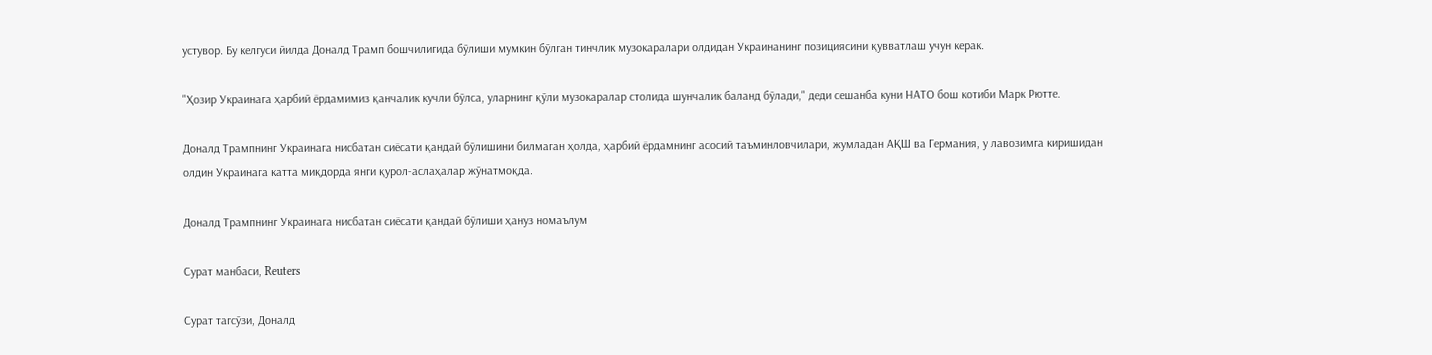устувор. Бу келгуси йилда Доналд Трамп бошчилигида бўлиши мумкин бўлган тинчлик музокаралари олдидан Украинанинг позициясини қувватлаш учун керак.

"Ҳозир Украинага ҳарбий ёрдамимиз қанчалик кучли бўлса, уларнинг қўли музокаралар столида шунчалик баланд бўлади," деди сешанба куни НАТО бош котиби Марк Рютте.

Доналд Трампнинг Украинага нисбатан сиёсати қандай бўлишини билмаган ҳолда, ҳарбий ёрдамнинг асосий таъминловчилари, жумладан АҚШ ва Германия, у лавозимга киришидан олдин Украинага катта миқдорда янги қурол-аслаҳалар жўнатмоқда.

Доналд Трампнинг Украинага нисбатан сиёсати қандай бўлиши ҳануз номаълум

Сурат манбаси, Reuters

Сурат тагсўзи, Доналд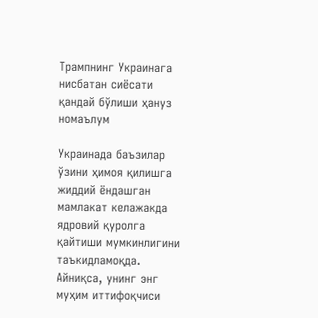Трампнинг Украинага нисбатан сиёсати қандай бўлиши ҳануз номаълум

Украинада баъзилар ўзини ҳимоя қилишга жиддий ёндашган мамлакат келажакда ядровий қуролга қайтиши мумкинлигини таъкидламоқда. Айниқса, унинг энг муҳим иттифоқчиси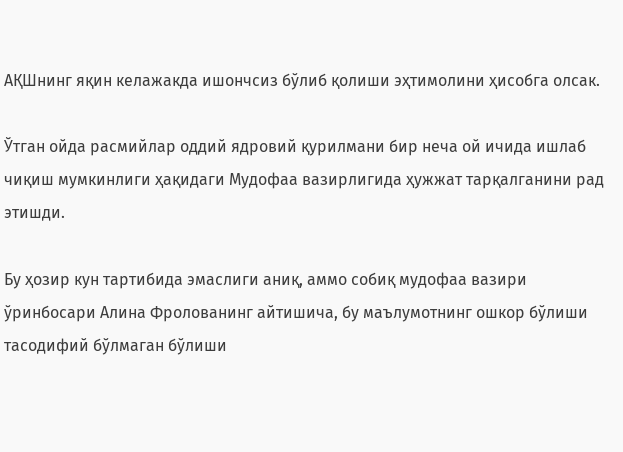АҚШнинг яқин келажакда ишончсиз бўлиб қолиши эҳтимолини ҳисобга олсак.

Ўтган ойда расмийлар оддий ядровий қурилмани бир неча ой ичида ишлаб чиқиш мумкинлиги ҳақидаги Мудофаа вазирлигида ҳужжат тарқалганини рад этишди.

Бу ҳозир кун тартибида эмаслиги аниқ, аммо собиқ мудофаа вазири ўринбосари Алина Фролованинг айтишича, бу маълумотнинг ошкор бўлиши тасодифий бўлмаган бўлиши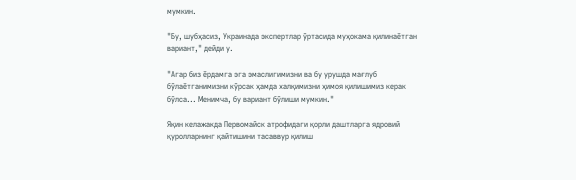мумкин.

"Бу, шубҳасиз, Украинада экспертлар ўртасида муҳокама қилинаётган вариант," дейди у.

"Агар биз ёрдамга эга эмаслигимизни ва бу урушда мағлуб бўлаётганимизни кўрсак ҳамда халқимизни ҳимоя қилишимиз керак бўлса... Менимча, бу вариант бўлиши мумкин."

Яқин келажакда Первомайск атрофидаги қорли даштларга ядровий қуролларнинг қайтишини тасаввур қилиш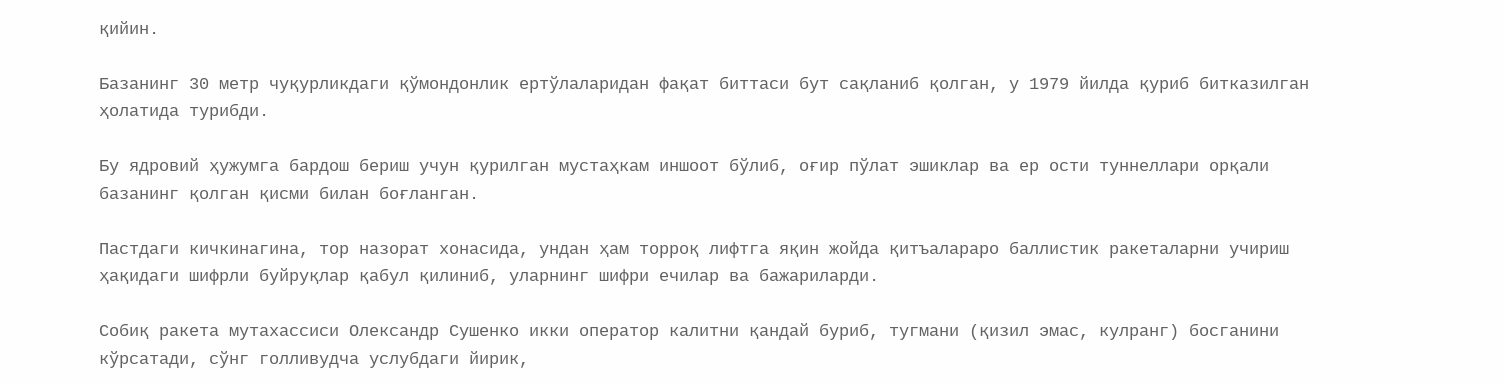қийин.

Базанинг 30 метр чуқурликдаги қўмондонлик ертўлаларидан фақат биттаси бут сақланиб қолган, у 1979 йилда қуриб битказилган ҳолатида турибди.

Бу ядровий ҳужумга бардош бериш учун қурилган мустаҳкам иншоот бўлиб, оғир пўлат эшиклар ва ер ости туннеллари орқали базанинг қолган қисми билан боғланган.

Пастдаги кичкинагина, тор назорат хонасида, ундан ҳам торроқ лифтга яқин жойда қитъалараро баллистик ракеталарни учириш ҳақидаги шифрли буйруқлар қабул қилиниб, уларнинг шифри ечилар ва бажариларди.

Собиқ ракета мутахассиси Олександр Сушенко икки оператор калитни қандай буриб, тугмани (қизил эмас, кулранг) босганини кўрсатади, сўнг голливудча услубдаги йирик,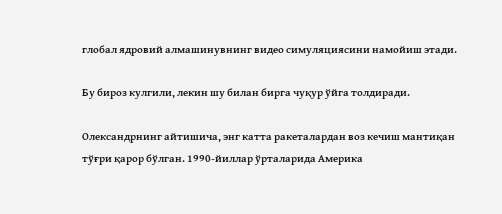глобал ядровий алмашинувнинг видео симуляциясини намойиш этади.

Бу бироз кулгили, лекин шу билан бирга чуқур ўйга толдиради.

Олександрнинг айтишича, энг катта ракеталардан воз кечиш мантиқан тўғри қарор бўлган. 1990-йиллар ўрталарида Америка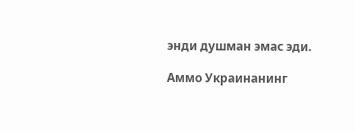энди душман эмас эди.

Аммо Украинанинг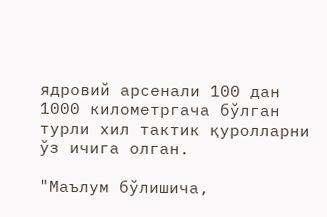ядровий арсенали 100 дан 1000 километргача бўлган турли хил тактик қуролларни ўз ичига олган.

"Маълум бўлишича,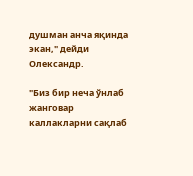душман анча яқинда экан," дейди Олександр.

"Биз бир неча ўнлаб жанговар каллакларни сақлаб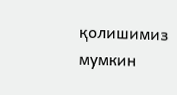қолишимиз мумкин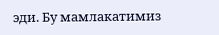эди. Бу мамлакатимиз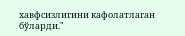хавфсизлигини кафолатлаган бўларди."